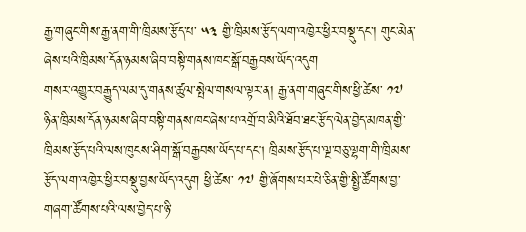རྒྱ་གཞུང་གིས་རྒྱ་ནག་གི་ཁྲིམས་རྩོད་པ་ ༥༣ གྱི་ཁྲིམས་རྩོད་ལག་འཁྱེར་ཕྱིར་བསྡུ་དང་། གུང་མེན་ཞེས་པའི་ཁྲིམས་དོན་ཉམས་ཞིབ་བསྟི་གནས་ཁང་སྒོ་བརྒྱབས་ཡོད་འདུག
གསར་འགྱུར་བརྒྱུད་ལམ་དུ་གནས་ཚུལ་སྤེལ་གསལ་ལྟར་ན། རྒྱ་ནག་གཞུང་གིས་ཕྱི་ཚེས་ ༡༧ ཉིན་ཁྲིམས་དོན་ཉམས་ཞིབ་བསྟི་གནས་ཁང་ཞེས་པ་འགྲོ་བ་མིའི་ཐོབ་ཐང་རྩོད་ལེན་བྱེད་མཁན་གྱི་ཁྲིམས་རྩོད་པའི་ལས་ཁུངས་ཤིག་སྒོ་བརྒྱབས་ཡོད་པ་དང། ཁྲིམས་རྩོད་པ་ལྔ་བཅུ་ལྷག་གི་ཁྲིམས་རྩོད་ལག་འཁྱེར་ཕྱིར་བསྡུ་བྱས་ཡོད་འདུག ཕྱི་ཚེས་ ༡༧ གྱི་ཞོགས་པར་པེ་ཅིན་གྱི་སྤྱི་ཚོགས་བྱ་གཞག་ཚོགས་པའི་ལས་བྱེད་པ་ཉི་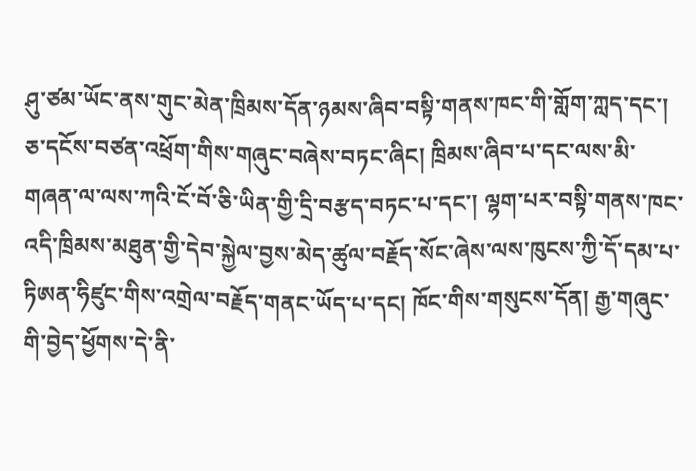ཤུ་ཙམ་ཡོང་ནས་གུང་མེན་ཁྲིམས་དོན་ཉམས་ཞིབ་བསྟི་གནས་ཁང་གི་གློག་ཀླད་དང་། ཅ་དངོས་བཙན་འཕྲོག་གིས་གཞུང་བཞེས་བཏང་ཞིང། ཁྲིམས་ཞིབ་པ་དང་ལས་མི་གཞན་ལ་ལས་ཀའི་ངོ་བོ་ཅི་ཡིན་གྱི་དྲི་བརྩད་བཏང་པ་དང་། ལྷག་པར་བསྟི་གནས་ཁང་འདི་ཁྲིམས་མཐུན་གྱི་དེབ་སྐྱེལ་བྱས་མེད་ཚུལ་བརྗོད་སོང་ཞེས་ལས་ཁུངས་ཀྱི་དོ་དམ་པ་ཏིཨན་ཧིཛུང་གིས་འགྲེལ་བརྗོད་གནང་ཡོད་པ་དང། ཁོང་གིས་གསུངས་དོན། རྒྱ་གཞུང་གི་བྱེད་ཕྱོགས་དེ་ནི་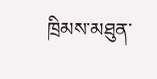ཁྲིམས་མཐུན་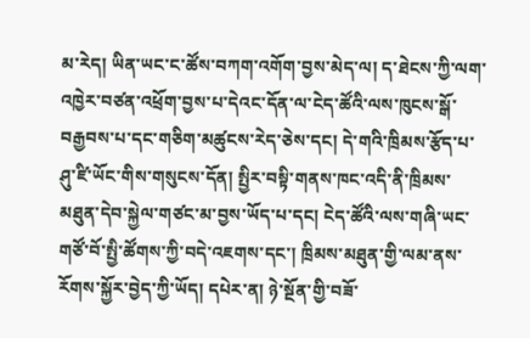མ་རེད། ཡིན་ཡང་ང་ཚོས་བཀག་འགོག་བྱས་མེད་ལ། ད་ཐེངས་ཀྱི་ལག་འཁྱེར་བཙན་འཕྲོག་བྱས་པ་དེའང་དོན་ལ་ངེད་ཚོའི་ལས་ཁུངས་སྒོ་བརྒྱབས་པ་དང་གཅིག་མཚུངས་རེད་ཅེས་དང། དེ་གའི་ཁྲིམས་རྩོད་པ་ཤུ་ཛི་ཡོང་གིས་གསུངས་དོན། སྤྱིར་བསྟི་གནས་ཁང་འདི་ནི་ཁྲིམས་མཐུན་དེབ་སྐྱེལ་གཙང་མ་བྱས་ཡོད་པ་དང། ངེད་ཚོའི་ལས་གཞི་ཡང་གཙོ་བོ་སྤྱི་ཚོགས་ཀྱི་བདེ་འཇགས་དང་། ཁྲིམས་མཐུན་གྱི་ལམ་ནས་རོགས་སྐྱོར་བྱེད་ཀྱི་ཡོད། དཔེར་ན། ཉེ་སྔོན་གྱི་བཟོ་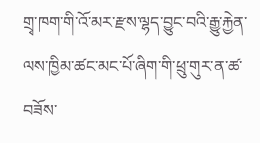གྲྭ་ཁག་གི་འོ་མར་རྫས་ལྷད་བྱུང་བའི་རྒྱུ་རྐྱེན་ལས་ཁྱིམ་ཚང་མང་པོ་ཞིག་གི་ཕྲུ་གུར་ན་ཚ་བཟོས་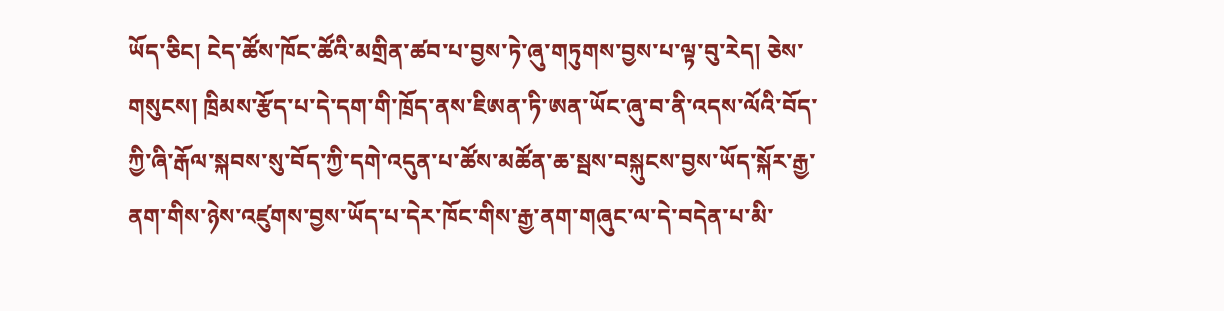ཡོད་ཅིང། ངེད་ཚོས་ཁོང་ཚོའི་མགྲིན་ཚབ་པ་བྱས་ཏེ་ཞུ་གཏུགས་བྱས་པ་ལྟ་བུ་རེད། ཅེས་གསུངས། ཁྲིམས་རྩོད་པ་དེ་དག་གི་ཁྲོད་ནས་ཇིཨན་ཏི་ཨན་ཡོང་ཞུ་བ་ནི་འདས་ལོའི་བོད་ཀྱི་ཞི་རྒོལ་སྐབས་སུ་བོད་ཀྱི་དགེ་འདུན་པ་ཚོས་མཚོན་ཆ་སྦས་བསྐུངས་བྱས་ཡོད་སྐོར་རྒྱ་ནག་གིས་ཉེས་འཛུགས་བྱས་ཡོད་པ་དེར་ཁོང་གིས་རྒྱ་ནག་གཞུང་ལ་དེ་བདེན་པ་མི་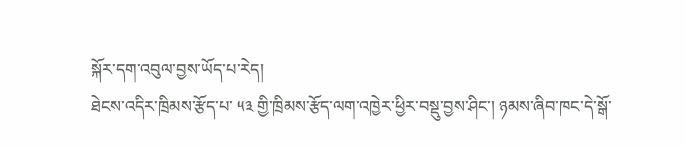སྐོར་དག་འབུལ་བྱས་ཡོད་པ་རེད།
ཐེངས་འདིར་ཁྲིམས་རྩོད་པ་ ༥༣ གྱི་ཁྲིམས་རྩོད་ལག་འཁྱེར་ཕྱིར་བསྡུ་བྱས་ཤིང་། ཉམས་ཞིབ་ཁང་དེ་སྒོ་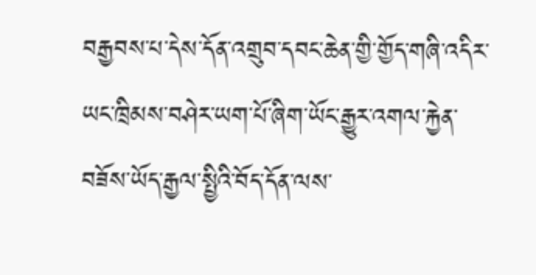བརྒྱབས་པ་དེས་དོན་འགྲུབ་དབང་ཆེན་གྱི་གྱོད་གཞི་འདིར་ཡང་ཁྲིམས་བཤེར་ཡག་པོ་ཞིག་ཡོང་རྒྱུར་འགལ་རྐྱེན་བཟོས་ཡོད་རྒྱལ་སྤྱིའི་བོད་དོན་ལས་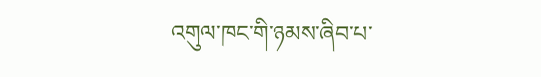འགུལ་ཁང་གི་ཉམས་ཞིབ་པ་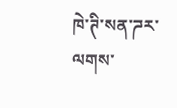ཁེ་ཊི་སན་ཌར་ ལགས་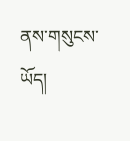ནས་གསུངས་ཡོད།